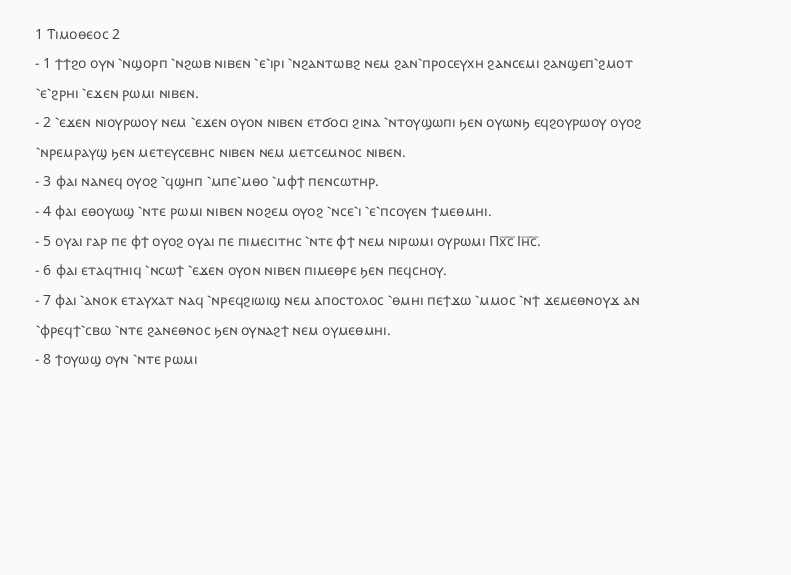1 Ⲧⲓⲙⲟⲑⲉⲟⲥ 2
- 1 ϯϯϩⲟ ⲟⲩⲛ ⳿ⲛϣⲟⲣⲡ ⳿ⲛϩⲱⲃ ⲛⲓⲃⲉⲛ ⳿ⲉ⳿ⲓⲣⲓ ⳿ⲛϩⲁⲛⲧⲱⲃϩ ⲛⲉⲙ ϩⲁⲛ⳿ⲡⲣⲟⲥⲉⲩⲭⲏ ϩⲁⲛⲥⲉⲙⲓ ϩⲁⲛϣⲉⲡ⳿ϩⲙⲟⲧ ⳿ⲉ⳿ϩⲣⲏⲓ ⳿ⲉϫⲉⲛ ⲣⲱⲙⲓ ⲛⲓⲃⲉⲛ.
- 2 ⳿ⲉϫⲉⲛ ⲛⲓⲟⲩⲣⲱⲟⲩ ⲛⲉⲙ ⳿ⲉϫⲉⲛ ⲟⲩⲟⲛ ⲛⲓⲃⲉⲛ ⲉⲧϭⲟⲥⲓ ϩⲓⲛⲁ ⳿ⲛⲧⲟⲩϣⲱⲡⲓ ϧⲉⲛ ⲟⲩⲱⲛϧ ⲉϥϩⲟⲩⲣⲱⲟⲩ ⲟⲩⲟϩ ⳿ⲛⲣⲉⲙⲣⲁⲩϣ ϧⲉⲛ ⲙⲉⲧⲉⲩⲥⲉⲃⲏⲥ ⲛⲓⲃⲉⲛ ⲛⲉⲙ ⲙⲉⲧⲥⲉⲙⲛⲟⲥ ⲛⲓⲃⲉⲛ.
- 3 ⲫⲁⲓ ⲛⲁⲛⲉϥ ⲟⲩⲟϩ ⳿ϥϣⲏⲡ ⳿ⲙⲡⲉ⳿ⲙⲑⲟ ⳿ⲙⲫϯ ⲡⲉⲛⲥⲱⲧⲏⲣ.
- 4 ⲫⲁⲓ ⲉⲑⲟⲩⲱϣ ⳿ⲛⲧⲉ ⲣⲱⲙⲓ ⲛⲓⲃⲉⲛ ⲛⲟϩⲉⲙ ⲟⲩⲟϩ ⳿ⲛⲥⲉ⳿ⲓ ⳿ⲉ⳿ⲡⲥⲟⲩⲉⲛ ϯⲙⲉⲑⲙⲏⲓ.
- 5 ⲟⲩⲁⲓ ⲅⲁⲣ ⲡⲉ ⲫϯ ⲟⲩⲟϩ ⲟⲩⲁⲓ ⲡⲉ ⲡⲓⲙⲉⲥⲓⲧⲏⲥ ⳿ⲛⲧⲉ ⲫϯ ⲛⲉⲙ ⲛⲓⲣⲱⲙⲓ ⲟⲩⲣⲱⲙⲓ Ⲡⲭ̅ⲥ̅ Ⲓⲏ̅ⲥ̅.
- 6 ⲫⲁⲓ ⲉⲧⲁϥⲧⲏⲓϥ ⳿ⲛⲥⲱϯ ⳿ⲉϫⲉⲛ ⲟⲩⲟⲛ ⲛⲓⲃⲉⲛ ⲡⲓⲙⲉⲑⲣⲉ ϧⲉⲛ ⲡⲉϥⲥⲏⲟⲩ.
- 7 ⲫⲁⲓ ⳿ⲁⲛⲟⲕ ⲉⲧⲁⲩⲭⲁⲧ ⲛⲁϥ ⳿ⲛⲣⲉϥϩⲓⲱⲓϣ ⲛⲉⲙ ⲁⲡⲟⲥⲧⲟⲗⲟⲥ ⳿ⲑⲙⲏⲓ ⲡⲉϯϫⲱ ⳿ⲙⲙⲟⲥ ⳿ⲛϯ ϫⲉⲙⲉⲑⲛⲟⲩϫ ⲁⲛ ⳿ⲫⲣⲉϥϯ⳿ⲥⲃⲱ ⳿ⲛⲧⲉ ϩⲁⲛⲉⲑⲛⲟⲥ ϧⲉⲛ ⲟⲩⲛⲁϩϯ ⲛⲉⲙ ⲟⲩⲙⲉⲑⲙⲏⲓ.
- 8 ϯⲟⲩⲱϣ ⲟⲩⲛ ⳿ⲛⲧⲉ ⲣⲱⲙⲓ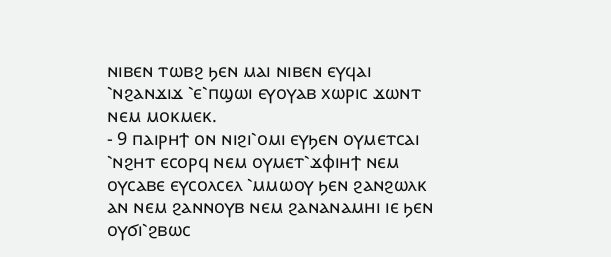ⲛⲓⲃⲉⲛ ⲧⲱⲃϩ ϧⲉⲛ ⲙⲁⲓ ⲛⲓⲃⲉⲛ ⲉⲩϥⲁⲓ ⳿ⲛϩⲁⲛϫⲓϫ ⳿ⲉ⳿ⲡϣⲱⲓ ⲉⲩⲟⲩⲁⲃ ⲭⲱⲣⲓⲥ ϫⲱⲛⲧ ⲛⲉⲙ ⲙⲟⲕⲙⲉⲕ.
- 9 ⲡⲁⲓⲣⲏϯ ⲟⲛ ⲛⲓϩⲓ⳿ⲟⲙⲓ ⲉⲩϧⲉⲛ ⲟⲩⲙⲉⲧⲥⲁⲓ ⳿ⲛϩⲏⲧ ⲉⲥⲟⲣϥ ⲛⲉⲙ ⲟⲩⲙⲉⲧ⳿ϫⲫⲓⲏϯ ⲛⲉⲙ ⲟⲩⲥⲁⲃⲉ ⲉⲩⲥⲟⲗⲥⲉⲗ ⳿ⲙⲙⲱⲟⲩ ϧⲉⲛ ϩⲁⲛϩⲱⲗⲕ ⲁⲛ ⲛⲉⲙ ϩⲁⲛⲛⲟⲩⲃ ⲛⲉⲙ ϩⲁⲛⲁⲛⲁⲙⲏⲓ ⲓⲉ ϧⲉⲛ ⲟⲩϭⲓ⳿ϩⲃⲱⲥ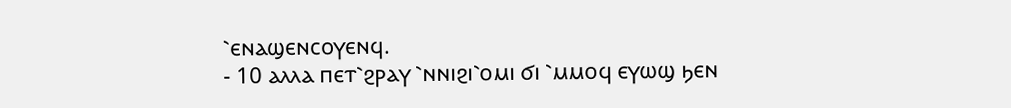⳿ⲉⲛⲁϣⲉⲛⲥⲟⲩⲉⲛϥ.
- 10 ⲁⲗⲗⲁ ⲡⲉⲧ⳿ϩⲣⲁⲩ ⳿ⲛⲛⲓϩⲓ⳿ⲟⲙⲓ ϭⲓ ⳿ⲙⲙⲟϥ ⲉⲩⲱϣ ϧⲉⲛ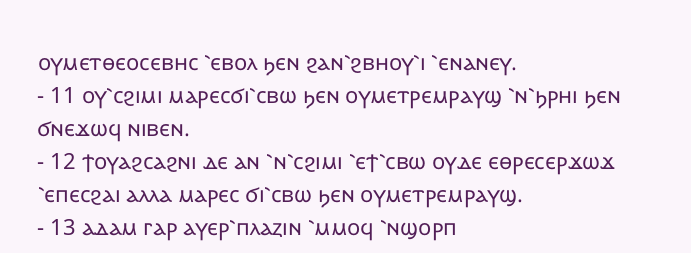ⲟⲩⲙⲉⲧⲑⲉⲟⲥⲉⲃⲏⲥ ⳿ⲉⲃⲟⲗ ϧⲉⲛ ϩⲁⲛ⳿ϩⲃⲏⲟⲩ⳿ⲓ ⳿ⲉⲛⲁⲛⲉⲩ.
- 11 ⲟⲩ⳿ⲥϩⲓⲙⲓ ⲙⲁⲣⲉⲥϭⲓ⳿ⲥⲃⲱ ϧⲉⲛ ⲟⲩⲙⲉⲧⲣⲉⲙⲣⲁⲩϣ ⳿ⲛ⳿ϧⲣⲏⲓ ϧⲉⲛ ϭⲛⲉϫⲱϥ ⲛⲓⲃⲉⲛ.
- 12 ϯⲟⲩⲁϩⲥⲁϩⲛⲓ ⲇⲉ ⲁⲛ ⳿ⲛ⳿ⲥϩⲓⲙⲓ ⳿ⲉϯ⳿ⲥⲃⲱ ⲟⲩⲇⲉ ⲉⲑⲣⲉⲥⲉⲣϫⲱϫ ⳿ⲉⲡⲉⲥϩⲁⲓ ⲁⲗⲗⲁ ⲙⲁⲣⲉⲥ ϭⲓ⳿ⲥⲃⲱ ϧⲉⲛ ⲟⲩⲙⲉⲧⲣⲉⲙⲣⲁⲩϣ.
- 13 ⲁⲇⲁⲙ ⲅⲁⲣ ⲁⲩⲉⲣ⳿ⲡⲗⲁⲍⲓⲛ ⳿ⲙⲙⲟϥ ⳿ⲛϣⲟⲣⲡ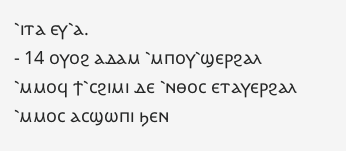⳿ⲓⲧⲁ ⲉⲩ⳿ⲁ.
- 14 ⲟⲩⲟϩ ⲁⲇⲁⲙ ⳿ⲙⲡⲟⲩ⳿ϣⲉⲣϩⲁⲗ ⳿ⲙⲙⲟϥ ϯ⳿ⲥϩⲓⲙⲓ ⲇⲉ ⳿ⲛⲑⲟⲥ ⲉⲧⲁⲩⲉⲣϩⲁⲗ ⳿ⲙⲙⲟⲥ ⲁⲥϣⲱⲡⲓ ϧⲉⲛ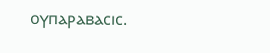ⲟⲩⲡⲁⲣⲁⲃⲁⲥⲓⲥ.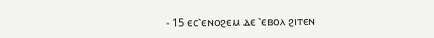- 15 ⲉⲥ⳿ⲉⲛⲟϩⲉⲙ ⲇⲉ ⳿ⲉⲃⲟⲗ ϩⲓⲧⲉⲛ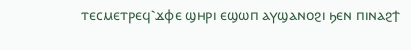ⲧⲉⲥⲙⲉⲧⲣⲉϥ⳿ϫⲫⲉ ϣⲏⲣⲓ ⲉϣⲱⲡ ⲁⲩϣⲁⲛⲟϩⲓ ϧⲉⲛ ⲡⲓⲛⲁϩϯ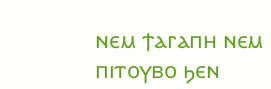ⲛⲉⲙ ϯⲁⲅⲁⲡⲏ ⲛⲉⲙ ⲡⲓⲧⲟⲩⲃⲟ ϧⲉⲛ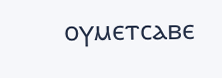ⲟⲩⲙⲉⲧⲥⲁⲃⲉ